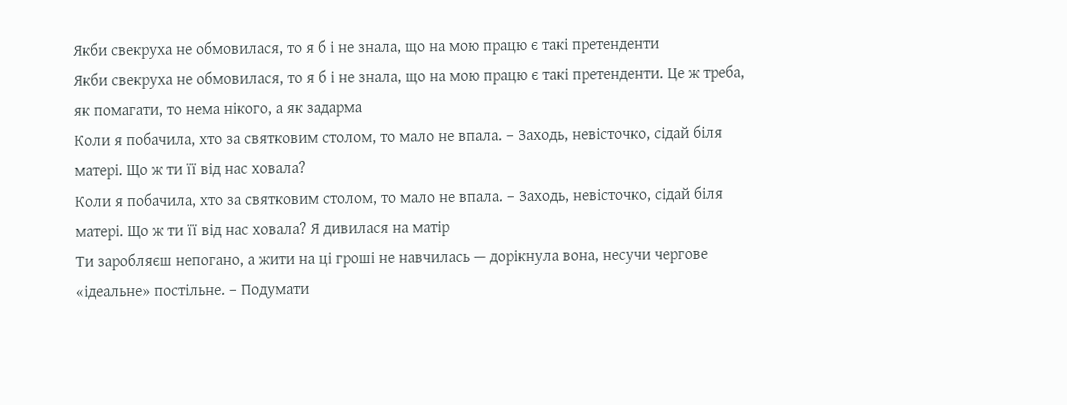Якби свекруха не обмовилася, то я б і не знала, що на мою працю є такі претенденти
Якби свекруха не обмовилася, то я б і не знала, що на мою працю є такі претенденти. Це ж треба, як помагати, то нема нікого, а як задарма
Коли я побачила, хто за святковим столом, то мало не впала. – Заходь, невісточко, сідай біля матері. Що ж ти її від нас ховала?
Коли я побачила, хто за святковим столом, то мало не впала. – Заходь, невісточко, сідай біля матері. Що ж ти її від нас ховала? Я дивилася на матір
Ти заробляєш непогано, а жити на ці гроші не навчилась — дорікнула вона, несучи чергове «ідеальне» постільне. – Подумати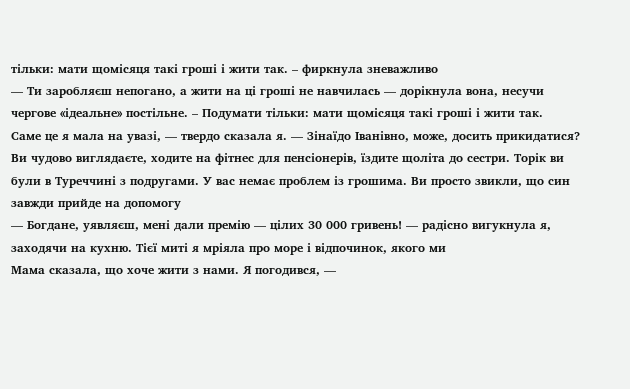тільки: мати щомісяця такі гроші і жити так. – фиркнула зневажливо
— Ти заробляєш непогано, а жити на ці гроші не навчилась — дорікнула вона, несучи чергове «ідеальне» постільне. – Подумати тільки: мати щомісяця такі гроші і жити так.
Саме це я мала на увазі, — твердо сказала я. — Зінаїдо Іванівно, може, досить прикидатися? Ви чудово виглядаєте, ходите на фітнес для пенсіонерів, їздите щоліта до сестри. Торік ви були в Туреччині з подругами. У вас немає проблем із грошима. Ви просто звикли, що син завжди прийде на допомогу
— Богдане, уявляєш, мені дали премію — цілих 30 000 гривень! — радісно вигукнула я, заходячи на кухню. Тієї миті я мріяла про море і відпочинок, якого ми
Мама сказала, що хоче жити з нами. Я погодився, —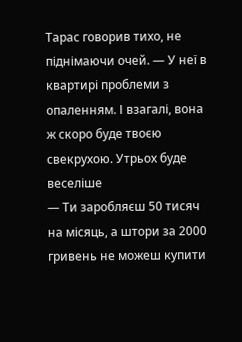Тарас говорив тихо, не піднімаючи очей. — У неї в квартирі проблеми з опаленням. І взагалі, вона ж скоро буде твоєю свекрухою. Утрьох буде веселіше
— Ти заробляєш 50 тисяч на місяць, а штори за 2000 гривень не можеш купити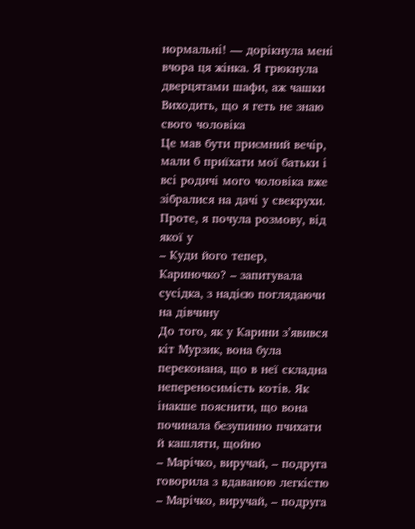нормальні! — дорікнула мені вчора ця жінка. Я грюкнула дверцятами шафи, аж чашки
Виходить, що я геть не знаю свого чоловіка
Це мав бути приємний вечір, мали б приїхати мої батьки і всі родичі мого чоловіка вже зібралися на дачі у свекрухи. Проте, я почула розмову, від якої у
– Куди його тепер, Кариночко? – запитувала сусідка, з надією поглядаючи на дівчину
До того, як у Карини з’явився кіт Мурзик, вона була переконана, що в неї складна непереносимість котів. Як інакше пояснити, що вона починала безупинно пчихати й кашляти, щойно
– Марічко, виручай, – подруга говорила з вдаваною легкістю
– Марічко, виручай, – подруга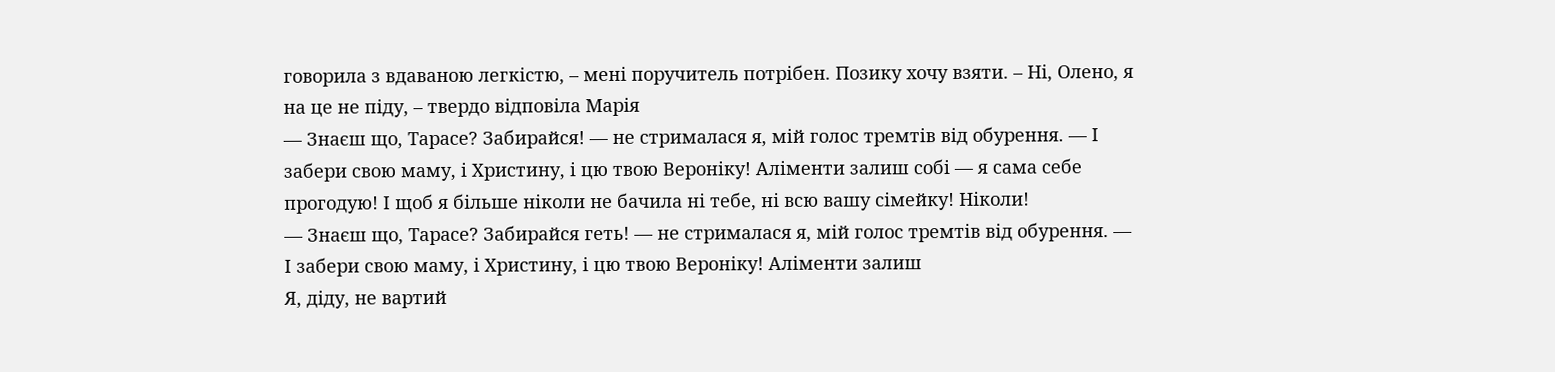говорила з вдаваною легкістю, – мені поручитель потрібен. Позику хочу взяти. – Ні, Олено, я на це не піду, – твердо відповіла Марія
— Знаєш що, Тарасе? Забирайся! — не стрималася я, мій голос тремтів від обурення. — І забери свою маму, і Христину, і цю твою Вероніку! Аліменти залиш собі — я сама себе прогодую! І щоб я більше ніколи не бачила ні тебе, ні всю вашу сімейку! Ніколи!
— Знаєш що, Тарасе? Забирайся геть! — не стрималася я, мій голос тремтів від обурення. — І забери свою маму, і Христину, і цю твою Вероніку! Аліменти залиш
Я, діду, не вартий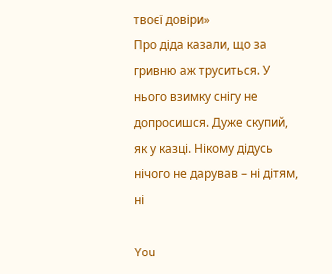твоєї довіри»
Про діда казали, що за гривню аж труситься. У нього взимку снігу не допросишся. Дуже скупий, як у казці. Нікому дідусь нічого не дарував – ні дітям, ні

You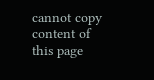cannot copy content of this page